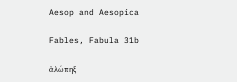Aesop and Aesopica

Fables, Fabula 31b

ἀλώπηξ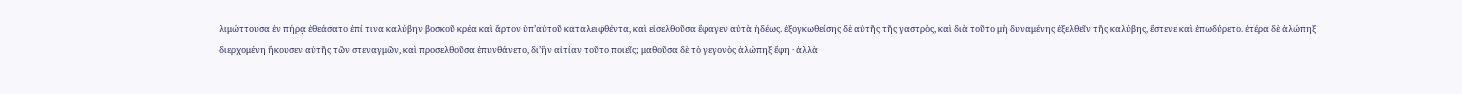λιμώττουσα ἐν πήρᾳ ἐθεάσατο ἐπί τινα καλύβην βοσκοῦ κρέα καὶ ἄρτον ὑπ’αὐτοῦ καταλειφθέντα, καὶ εἰσελθοῦσα ἔφαγεν αὐτὰ ἡδέως. ἐξογκωθείσης δὲ αὐτῆς τῆς γαστρὸς, καὶ διὰ τοῦτο μὴ δυναμένης ἐξελθεῖν τῆς καλύβης, ἔστενε καὶ ἐπωδύρετο. ἑτέρα δὲ ἀλώπηξ διερχομένη ἤκουσεν αὐτῆς τῶν στεναγμῶν, καὶ προσελθοῦσα ἐπυνθάνετο, δι’ἣν αἰτίαν τοῦτο ποιεῖς; μαθοῦσα δὲ τὸ γεγονὸς ἀλώπηξ ἔφη · ἀλλὰ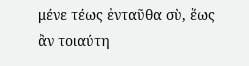μένε τέως ἐνταῦθα σὺ, ἕως ἂν τοιαύτη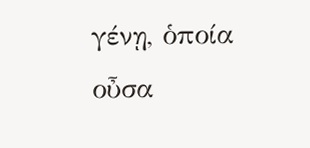γένῃ, ὁποία οὖσα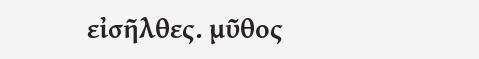εἰσῆλθες. μῦθος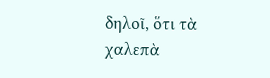δηλοῖ, ὅτι τὰ χαλεπὰ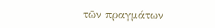τῶν πραγμάτων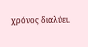χρόνος διαλύει.